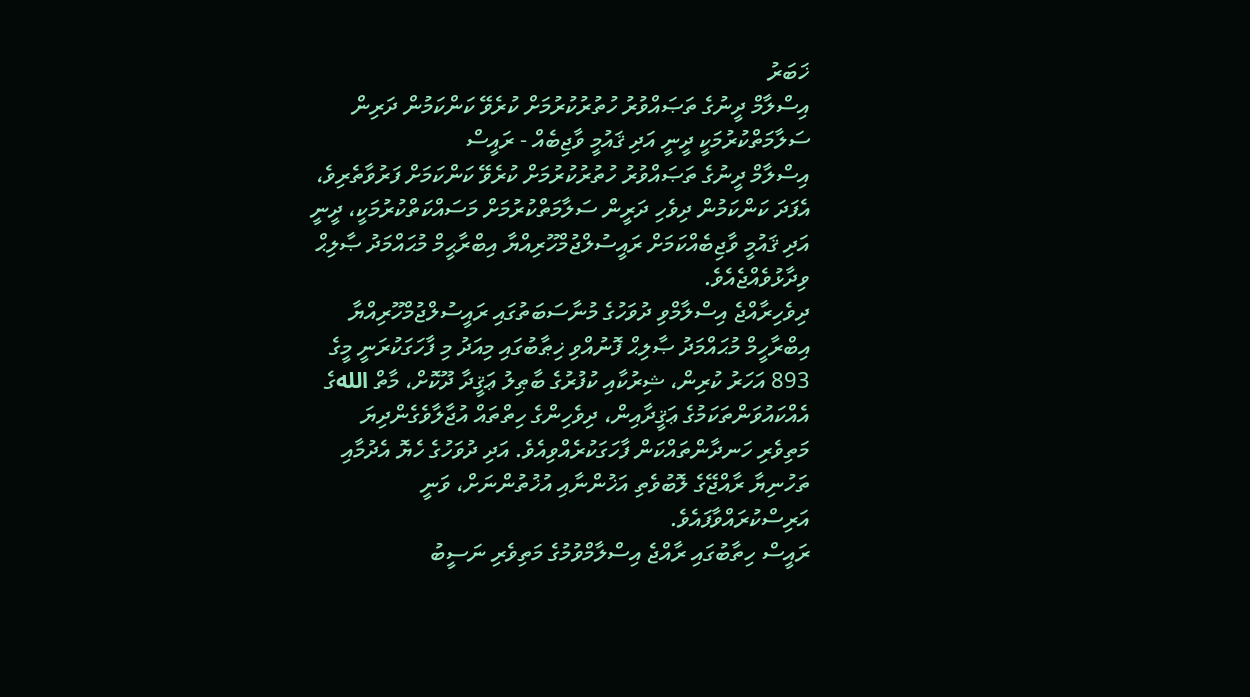ޚަބަރު
އިސްލާމް ދީނުގެ ތަޞައްވުރު ހުތުރުކުރުމަށް ކުރެވޭ ކަންކަމުން ދަރިން ސަލާމަތްކުރުމަކީ ދީނީ އަދި ޤައުމީ ވާޖިބެއް - ރައީސް
އިސްލާމް ދީނުގެ ތަޞައްވުރު ހުތުރުކުރުމަށް ކުރެވޭ ކަންކަމަށް ފަރުވާތެރިވެ، އެފަދަ ކަންކަމުން ދިވެހި ދަރީން ސަލާމަތްކުރުމަށް މަސައްކަތްކުރުމަކީ، ދީނީ އަދި ޤައުމީ ވާޖިބެއްކަމަށް ރައީސުލްޖުމްހޫރިއްޔާ އިބްރާޙީމް މުޙައްމަދު ޞާލިޙް ވިދާޅުވެއްޖެއެވެ.
ދިވެހިރާއްޖެ އިސްލާމްވި ދުވަހުގެ މުނާސަބަތުގައި ރައީސުލްޖުމްހޫރިއްޔާ އިބްރާހީމް މުޙައްމަދު ޞާލިޙް ފޮނުއްވި ޚިޠާބުގައި މިއަދު މި ފާހަގަކުރަނީ މީގެ 893 އަހަރު ކުރިން، ޝިރުކާއި ކުފުރުގެ ބާޠިލު ޢަޤީދާ ދޫކޮށް، މާތް اللهގެ އެއްކައުވަންތަކަމުގެ ޢަޤީދާއިން، ދިވެހިންގެ ހިތްތައް އުޖާލާވެގެންދިޔަ މަތިވެރި ހަނދާންތައްކަން ފާހަގަކުރެއްވިއެވެ. އަދި ދުވަހުގެ ހެޔޮ އެދުމާއި ތަހުނިޔާ ރާއްޖޭގެ ލޮބުވެތި އަޚުންނާއި އުޚުތުންނަށް، ވަނީ އަރިސްކުރައްވާފައެވެ.
ރައީސް ހިތާބުގައި ރާއްޖެ އިސްލާމްވުމުގެ މަތިވެރި ނަސީބު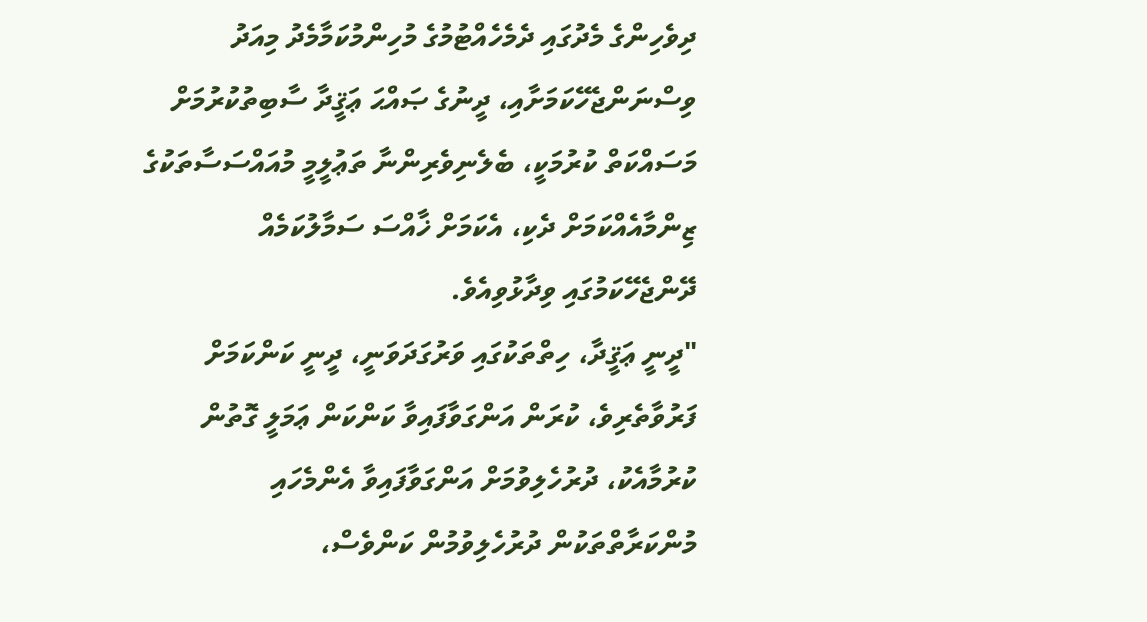ދިވެހިންގެ މެދުގައި ދެމެހެއްޓުމުގެ މުހިންމުކަމާމެދު މިއަދު ވިސްނަންޖެހޭކަމަށާއި، ދީނުގެ ޞައްޙަ ޢަޤީދާ ސާބިތުކުރުމަށް މަސައްކަތް ކުރުމަކީ، ބެލެނިވެރިންނާ ތަޢުލީމީ މުއައްސަސާތަކުގެ ޒިންމާއެއްކަމަށް ދެކި، އެކަމަށް ޚާއްސަ ސަމާލުކަމެއް ދޭންޖެހޭކަމުގައި ވިދާޅުވިއެވެ.
"ދީނީ ޢަޤީދާ، ހިތްތަކުގައި ވަރުގަދަވަނީ، ދީނީ ކަންކަމަށް ފަރުވާތެރިވެ، ކުރަން އަންގަވާފައިވާ ކަންކަން ޢަމަލީ ގޮތުން ކުރުމާއެކު، ދުރުހެލިވުމަށް އަންގަވާފައިވާ އެންމެހައި މުންކަރާތްތަކުން ދުރުހެލިވުމުން ކަންވެސް،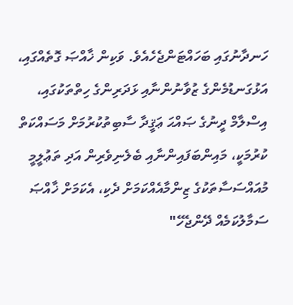ހަނދާނުގައި ބަހައްޓަންޖެހެއެވެ. ވަކިން ޚާއްޞަ ގޮތެއްގައި، އަޅުގަނޑުމެންގެ ޒުވާނުންނާއި ޅަދަރިންގެ ހިތްތަކުގައި، އިސްލާމް ދީނުގެ ޞައްޙަ ޢަޤީދާ ސާބިތުކުރުމަށް މަސައްކަތް ކުރުމަކީ، މައިންބަފައިންނާއި ބެލެނިވެރިން އަދި ތަޢުލީމީ މުއައްސަސާތަކުގެ ޒިންމާއެއްކަމަށް ދެކި، އެކަމަށް ޚާއްޞަ ސަމާލުކަމެއް ދޭންޖެހޭ"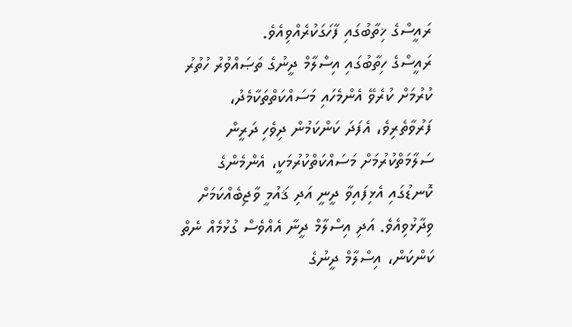ރައީސްގެ ޚިތާބުގައި ފާހަގަކުރެއްވިއެވެ.
ރައީސްގެ ހިތާބުގައި އިސްލާމް ދީނުގެ ތަޞައްވުރު ހުތުރު ކުރުމަށް ކުރެވޭ އެންމެހައި މަސައްކަތްތަކާމެދު، ފަރުވާތެރިވެ، އެފަދަ ކަންކަމުން ދިވެހި ދަރީން ސަލާމަތްކުރުމަށް މަސައްކަތްކުރުމަކީ، އެންމެންގެ ކޮނޑުގައި އެޅިފައިވާ ދީނީ އަދި ޤައުމީ ވާޖިބެއްކަމަށް ވިދާޅުވިއެވެ. އަދި އިސްލާމް ދީނާ އެއްވެސް ގުޅުމެއް ނެތް ކަންކަން، އިސްލާމް ދީނުގެ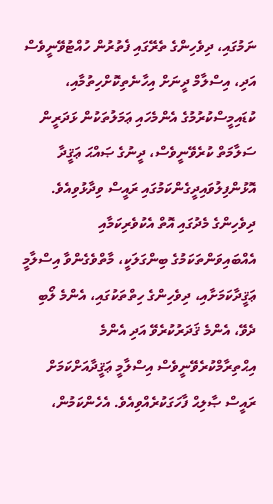ނަމުގައި، ދިވެހިންގެ ތެރޭގައި ފެތުރުން ހުއްޓުވޭނީވެސް އަދި، އިސްލާމް ދީނަށް އިހާނެތިކޮށްހިތުމާއި، ކުޑައިމީސްކުރުމުގެ އެންމެހައި ޢަމަލުތަކުން ޅަދަރީން ސަލާމަތް ކުރެވޭނީވެސް، ދީނުގެ ޞައްޙަ ޢަޤީދާ އޮޅުންފިލުވައިދީގެންކަމުގައި ރައީސް ވިދާޅުވިއެވެ.
ދިވެހިންގެ މެދުގައި އޮތް އެކުވެރިކަމާއި އެއްބައިވަންތަކަމުގެ ބިންގަލަކީ، މާތްވެގެންވާ އިސްލާމީ ޢަޤީދާކަމަށާއި، ދިވެހިންގެ ހިތްތަކުގައި، އެންމެ ލޯބި ދެވޭ، އެންމެ ޤަދަރުކުރެވޭ އަދި އެންމެ އިޙްތިރާމްކުރެވޭނީވެސް އިސްލާމީ ޢަޤީދާއަށްކަމަށް ރައީސް ޞާލިޙް ފާހަގަކުރެއްވިއެވެ. އެހެންކަމުން،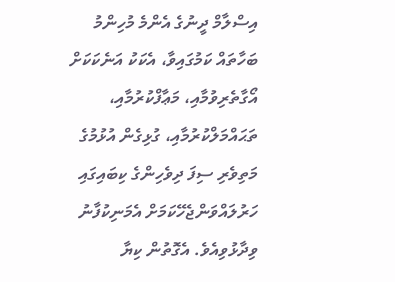އިސްލާމް ދީނުގެ އެންމެ މުހިންމު ބަހާތައް ކަމުގައިވާ، އެކަކު އަނެކަކަށް އޯގާތެރިވުމާއި، މަޢާފްކުރުމާއި، ތަޙައްމަލްކުރުމާއި، ގުޅިގެން އުޅުމުގެ މަތިވެރި ސިފަ ދިވެހިންގެ ކިބައިގައި ހަރުލައްވަންޖެހޭކަމަށް އެމަނިކުފާނު ވިދާޅުވިއެވެ. އެގޮތުން ކިޔާ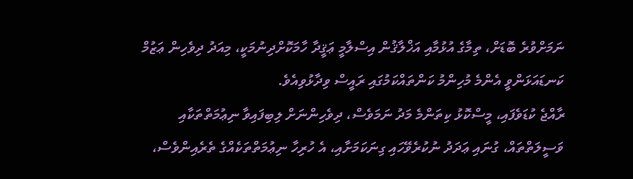ނަމަށްވުރެ ބޮޑަށް، ތިމާގެ އުޅުމާއި އަޚްލާޤުން އިސްލާމީ ޢަޤީދާ ހާމަކޮށްދިނުމަކީ، މިއަދު ދިވެހިން ޢަޒުމް ކަނޑައަޅަންވީ އެންމެ މުހިންމު ކަންތައްކަމުގައި ރައީސް ވިދާޅުވިއެވެ.
ރާއްޖެ ކުޑަވެފައި، މީސްކޮޅު ކިތަންމެ މަދު ނަމަވެސް، ދިވެހިންނަށް ލިބިފައިވާ ނިޢުމަތްތަކާއި ވަސީލަތްތައް، ގުނައި ޢަދަދު ނުކުރެވޭހައި ގިނަކަމަށާއި، އެ ހުރިހާ ނިޢުމަތްތަކެއްގެ ތެރެއިންވެސް،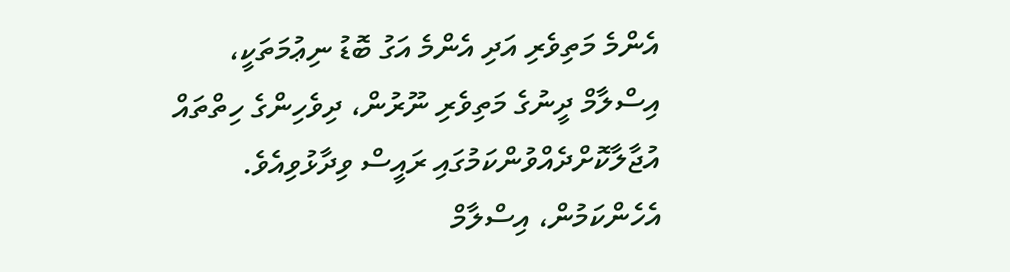އެންމެ މަތިވެރި އަދި އެންމެ އަގު ބޮޑު ނިޢުމަތަކީ، އިސްލާމް ދީނުގެ މަތިވެރި ނޫރުން، ދިވެހިންގެ ހިތްތައް އުޖާލާކޮށްދެއްވުންކަމުގައި ރައީސް ވިދާޅުވިއެވެ. އެހެންކަމުން، އިސްލާމް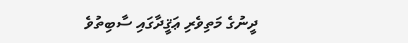ދީނުގެ މަތިވެރި ޢަޤީދާގައި ސާބިތުވެ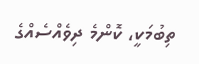ތިބުމަކީ، ކޮންމެ ދިވެއްސެއްގެ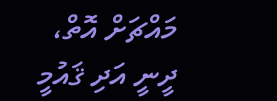މައްޗަށް އޮތް، ދީނީ އަދި ޤައުމީ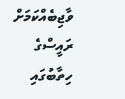ވާޖިބެއްކަމަށް ރައީސްގެ ހިތާބުގައި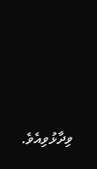ވިދާޅުވިއެވެ.